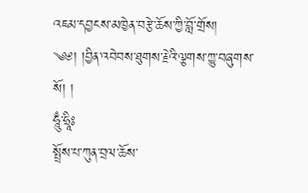འཇམ་དབྱངས་མཁྱེན་བརྩེ་ཆོས་ཀྱི་བློ་གྲོས།
༄༅། །བྱིན་འབེབས་ཐུགས་རྗེའི་ལྕགས་ཀྱུ་བཞུགས་སོ། །
ཧཱུྃ་ཧྲཱིཿ
སྤྲོས་པ་ཀུན་བྲལ་ཆོས་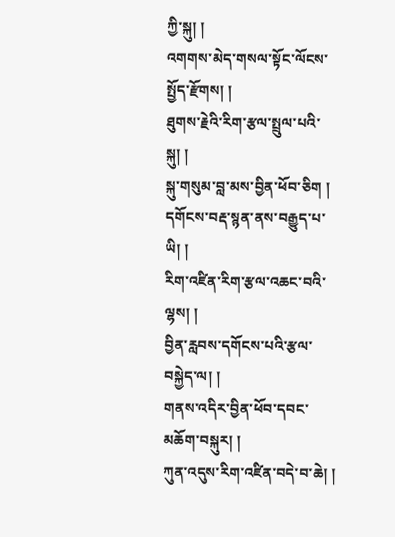ཀྱི་སྐུ། །
འགགས་མེད་གསལ་སྟོང་ལོངས་སྤྱོད་རྫོགས། །
ཐུགས་རྗེའི་རིག་རྩལ་སྤྲུལ་པའི་སྐུ། །
སྐུ་གསུམ་བླ་མས་བྱིན་ཕོབ་ཅིག །
དགོངས་བརྡ་སྙན་ནས་བརྒྱུད་པ་ཡི། །
རིག་འཛིན་རིག་རྩལ་འཆང་བའི་ལྷས། །
བྱིན་རླབས་དགོངས་པའི་རྩལ་བསྐྱེད་ལ། །
གནས་འདིར་བྱིན་ཕོབ་དབང་མཆོག་བསྐུར། །
ཀུན་འདུས་རིག་འཛིན་བདེ་བ་ཆེ། །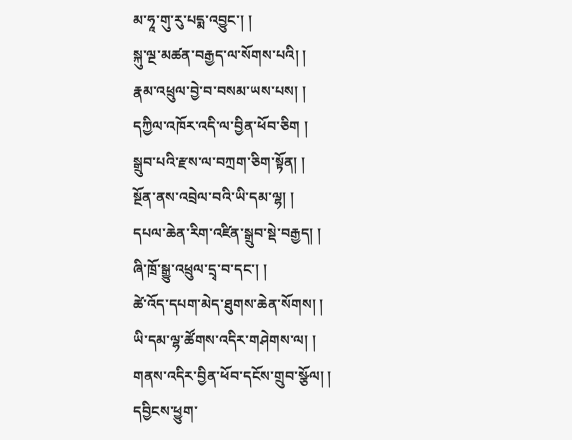མ་ཧཱ་གུ་རུ་པདྨ་འབྱུང་། །
སྐུ་ལྔ་མཚན་བརྒྱད་ལ་སོགས་པའི། །
རྣམ་འཕྲུལ་བྱེ་བ་བསམ་ཡས་པས། །
དཀྱིལ་འཁོར་འདི་ལ་བྱིན་ཕོབ་ཅིག །
སྒྲུབ་པའི་རྫས་ལ་བཀྲག་ཅིག་སྟོན། །
སྔོན་ནས་འབྲེལ་བའི་ཡི་དམ་ལྷ། །
དཔལ་ཆེན་རིག་འཛིན་སྒྲུབ་སྡེ་བརྒྱད། །
ཞི་ཁྲོ་སྒྱུ་འཕྲུལ་དྲྭ་བ་དང་། །
ཚེ་འོད་དཔག་མེད་ཐུགས་ཆེན་སོགས། །
ཡི་དམ་ལྷ་ཚོགས་འདིར་གཤེགས་ལ། །
གནས་འདིར་བྱིན་ཕོབ་དངོས་གྲུབ་སྩོལ། །
དབྱིངས་ཕྱུག་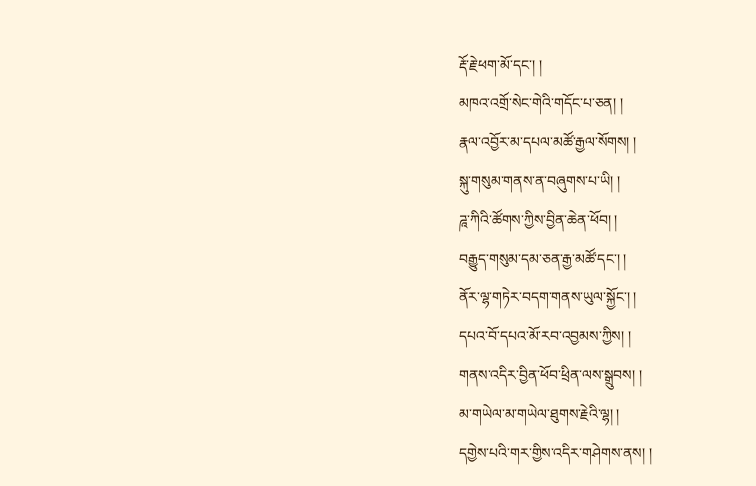རྡོ་རྗེ་ཕག་མོ་དང་། །
མཁའ་འགྲོ་སེང་གེའི་གདོང་པ་ཅན། །
རྣལ་འབྱོར་མ་དཔལ་མཚོ་རྒྱལ་སོགས། །
སྐུ་གསུམ་གནས་ན་བཞུགས་པ་ཡི། །
ཌཱ་ཀིའི་ཚོགས་ཀྱིས་བྱིན་ཆེན་ཕོབ། །
བརྒྱུད་གསུམ་དམ་ཅན་རྒྱ་མཚོ་དང་། །
ནོར་ལྷ་གཏེར་བདག་གནས་ཡུལ་སྐྱོང་། །
དཔའ་བོ་དཔའ་མོ་རབ་འབྱམས་ཀྱིས། །
གནས་འདིར་བྱིན་ཕོབ་ཕྲིན་ལས་སྒྲུབས། །
མ་གཡེལ་མ་གཡེལ་ཐུགས་རྗེའི་ལྷ། །
དགྱེས་པའི་གར་གྱིས་འདིར་གཤེགས་ནས། །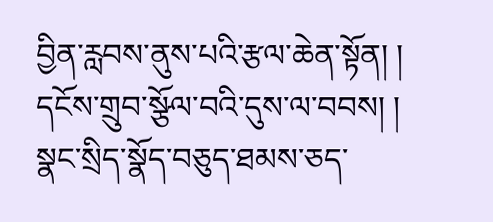བྱིན་རླབས་ནུས་པའི་རྩལ་ཆེན་སྟོན། །
དངོས་གྲུབ་སྩོལ་བའི་དུས་ལ་བབས། །
སྣང་སྲིད་སྣོད་བཅུད་ཐམས་ཅད་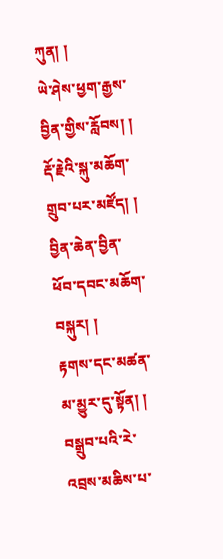ཀུན། །
ཡེ་ཤེས་ཕྱག་རྒྱས་བྱིན་གྱིས་རློབས། །
རྡོ་རྗེའི་སྐུ་མཆོག་གྲུབ་པར་མཛོད། །
བྱིན་ཆེན་བྱིན་ཕོབ་དབང་མཆོག་བསྐུར། །
རྟགས་དང་མཚན་མ་མྱུར་དུ་སྟོན། །
བསྒྲུབ་པའི་རེ་འབྲས་མཆིས་པ་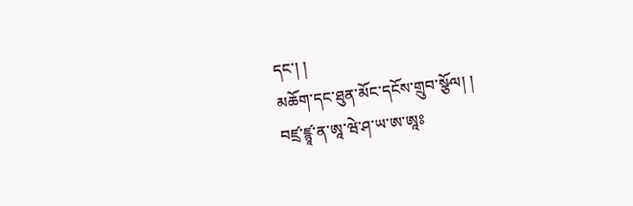དང་། །
མཆོག་དང་ཐུན་མོང་དངོས་གྲུབ་སྩོལ། །
བཛྲ་ཛྙཱ་ན་ཨཱ་ཝེ་ཤ་ཡ་ཨ་ཨཱཿ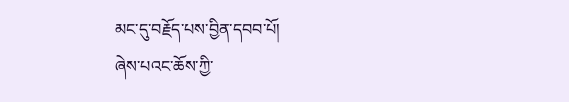མང་དུ་བརྗོད་པས་བྱིན་དབབ་པོ།
ཞེས་པའང་ཆོས་ཀྱི་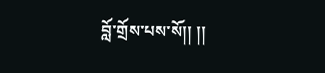བློ་གྲོས་པས་སོ།། །།